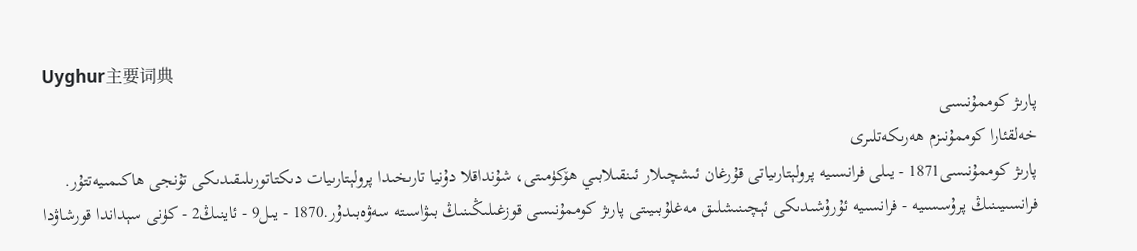Uyghur主要词典
پارىژ كوممۇنىسى
خەلقئارا كوممۇنىزم ھەرىكەتلىرى
پارىژ كوممۇنىسى1871 - يىلى فرانسىيە پرولېتارىياتى قۇرغان ئىشچىلار ئىنقىلابىي ھۆكۈمىتى، شۇنداقلا دۇنيا تارىخىدا پرولېتارىيات دىكتاتورىلىقىدىكى تۇنجى ھاكىمىيەتتۇر.
فرانسىيىنىڭ پرۇسسىيە - فرانسىيە ئۇرۇشىدىكى ئېچىنىشلىق مەغلۇبىيىتى پارىژ كوممۇنىسى قوزغىلىڭىنىڭ بىۋاسىتە سەۋەبىدۇر.1870 - يىل9 - ئاينىڭ2 - كۈنى سېداندا قورشاۋدا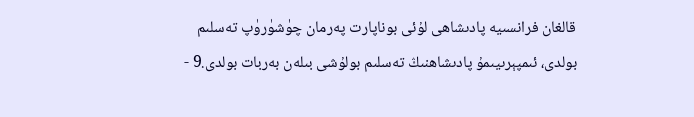قالغان فرانسىيە پادىشاھى لۇئى بوناپارت پەرمان چۈشۈرۈپ تەسلىم بولدى، ئىمپېرىيىمۇ پادىشاھنىڭ تەسلىم بولۇشى بىلەن بەربات بولدى.9 -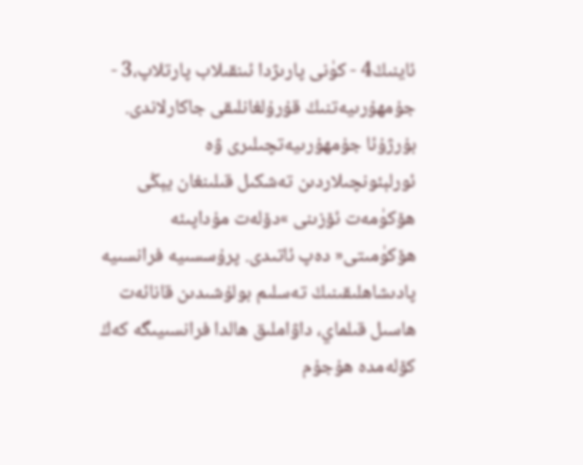ئاينىڭ4 - كۈنى پارىژدا ئىنقىلاب پارتلاپ،3 - جۇمھۇرىيەتنىڭ قۇرۇلغانلىقى جاكارلاندى. بۇرژۇئا جۇمھۇرىيەتچىلىرى ۋە ئورلېئونچىلاردىن تەشكىل قىلىنغان يېڭى ھۆكۈمەت ئۆزىنى »دۆلەت مۇداپىئە ھۆكۈمىتى« دەپ ئاتىدى. پرۇسسىيە فرانسىيە پادىشاھلىقىنىڭ تەسلىم بولۇشىدىن قانائەت ھاسىل قىلماي، داۋاملىق ھالدا فرانسىيىگە كەڭ كۆلەمدە ھۇجۇم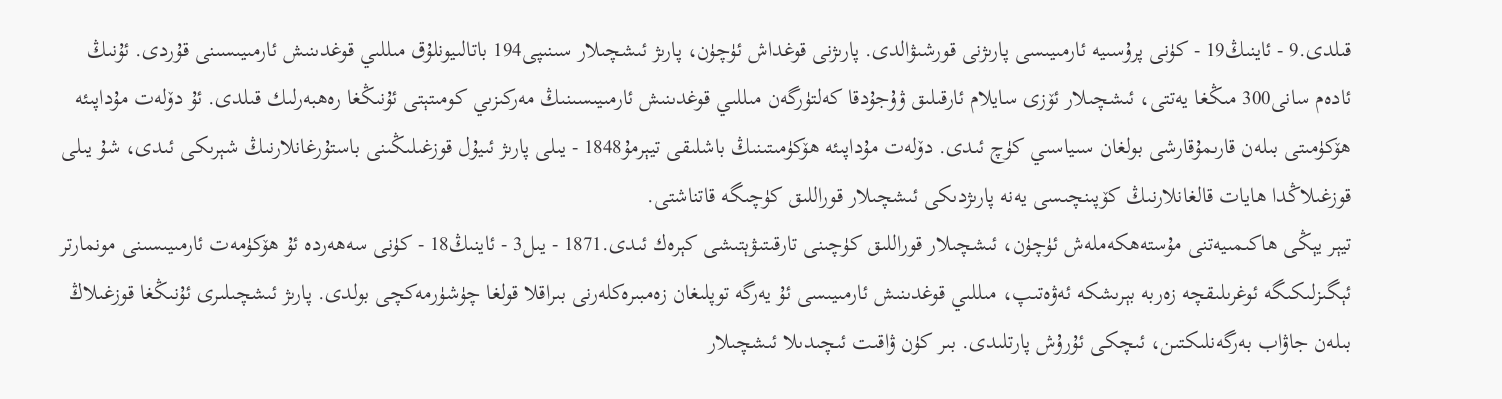قىلدى.9 - ئاينىڭ19 - كۈنى پرۇسىيە ئارمىيىسى پارىژنى قورشىۋالدى. پارىژنى قوغداش ئۈچۈن، پارىژ ئىشچىلار سىنىپى194 باتالىيونلۇق مىللىي قوغدىنىش ئارمىيىسىنى قۇردى. ئۇنىڭ ئادەم سانى300 مىڭغا يەتتى، ئىشچىلار ئۆزى سايلام ئارقىلىق ۋۇجۇدقا كەلتۈرگەن مىللىي قوغدىنىش ئارمىيىسىنىڭ مەركىزىي كومىتېتى ئۇنىڭغا رەھبەرلىك قىلدى. ئۇ دۆلەت مۇداپىئە ھۆكۈمىتى بىلەن قارىمۇقارشى بولغان سىياسىي كۈچ ئىدى. دۆلەت مۇداپىئە ھۆكۈمىتىنىڭ باشلىقى تيېرمۇ1848 - يىلى پارىژ ئىيۇل قوزغىلىڭىنى باستۇرغانلارنىڭ شېرىكى ئىدى، شۇ يىلى قوزغىلاڭدا ھايات قالغانلارنىڭ كۆپىنچىسى يەنە پارىژدىكى ئىشچىلار قوراللىق كۈچىگە قاتناشتى.
تيېر يېڭى ھاكىمىيەتنى مۇستەھكەملەش ئۈچۈن، ئىشچىلار قوراللىق كۈچىنى تارقىتىۋېتىشى كېرەك ئىدى.1871 - يىل3 - ئاينىڭ18 - كۈنى سەھەردە ئۇ ھۆكۈمەت ئارمىيىسىنى مونمارتر ئېگىزلىكىگە ئوغرىلىقچە زەربە بېرىشكە ئەۋەتىپ، مىللىي قوغدىنىش ئارمىيىسى ئۇ يەرگە توپلىغان زەمبىرەكلەرنى بىراقلا قولغا چۈشۈرمەكچى بولدى. پارىژ ئىشچىلىرى ئۇنىڭغا قوزغىلاڭ بىلەن جاۋاب بەرگەنلىكتىن، ئىچكى ئۇرۇش پارتلىدى. بىر كۈن ۋاقىت ئىچىدىلا ئىشچىلار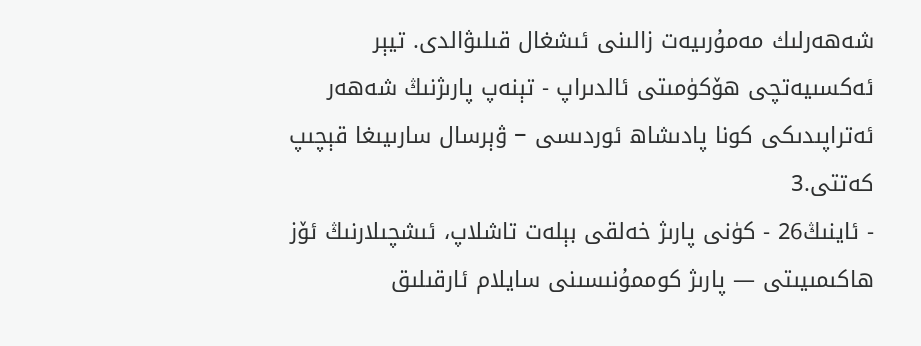شەھەرلىك مەمۇرىيەت زالىنى ئىشغال قىلىۋالدى. تيېر ئەكسىيەتچى ھۆكۈمىتى ئالدىراپ - تېنەپ پارىژنىڭ شەھەر ئەتراپىدىكى كونا پادىشاھ ئوردىسى − ۋېرسال سارىيىغا قېچىپ كەتتى.3
- ئاينىڭ26 - كۈنى پارىژ خەلقى بېلەت تاشلاپ، ئىشچىلارنىڭ ئۆز ھاكىمىيىتى — پارىژ كوممۇنىسىنى سايلام ئارقىلىق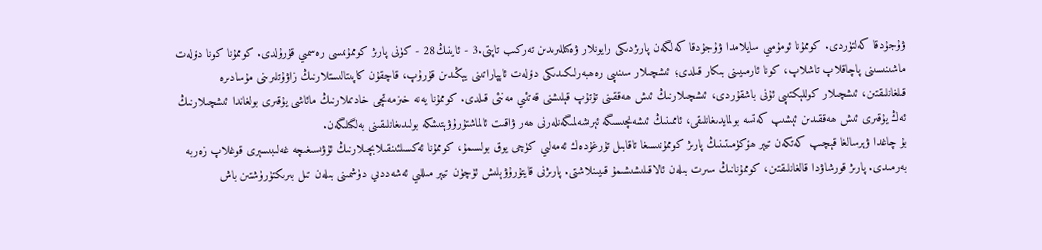ۋۇجۇدقا كەلتۈردى. كوممۇنا ئومۇمىي سايلامدا ۋۇجۇدقا كەلگەن پارىژدىكى رايونلار ۋەكىللىرىدىن تەركىب تاپتى.3 - ئاينىڭ28 - كۈنى پارىژ كوممۇنىسى رەسمىي قۇرۇلدى. كوممۇنا كونا دۆلەت ماشىنىسىنى پاچاقلاپ تاشلاپ، كونا ئارمىيىنى بىكار قىلدى؛ ئىشچىلار سىنىپى رەھبەرلىكىدىكى دۆلەت ئاپپاراتىنى يېڭىدىن قۇرۇپ، قاچقۇن كاپىتالىستلارنىڭ زاۋۇتلىرىنى مۇسادىرە قىلغانلىقتىن، ئىشچىلار كوللېكتىپى ئۇنى باشقۇردى، ئىشچىلارنىڭ ئىش ھەققىنى تۇتۇپ قېلىشنى قەتئىي مەنئى قىلدى. كوممۇنا يەنە خىزمەتچى خادىملارنىڭ مائاشى يۇقىرى بولغاندا ئىشچىلارنىڭ ئەڭ يۇقىرى ئىش ھەققىدىن ئېشىپ كەتسە بولمايدىغانلىقى، ئاممىنىڭ ئىشەنچىسىگە ئېرىشەلمىگەنلەرنى ھەر ۋاقىت ئالماشتۇرۇۋېتىشكە بولىدىغانلىقىنى بەلگىلىگەن.
بۇ چاغدا ۋېرسالغا قېچىپ كەتكەن تيېر ھۆكۈمىتىنىڭ پارىژ كوممۇنىسىغا تاقابىل تۇرغۇدەك ئەمەلىي كۈچى يوق بولسىمۇ، كوممۇنا ئەكسىلئىنقىلابچىلارنىڭ ئۇۋىسىغىچە غەلىبىسېرى قوغلاپ زەربە بەرمىدى. پارىژ قورشاۋدا قالغانلىقتىن، كوممۇنانىڭ سىرت بىلەن ئالاقىلىشىشىمۇ قىيىنلاشتى. پارىژنى قايتۇرۇۋېلىش ئۈچۈن تيېر مىللىي ئەشەددىي دۈشمىنى بىلەن تىل بىرىكتۈرۈشتىن باش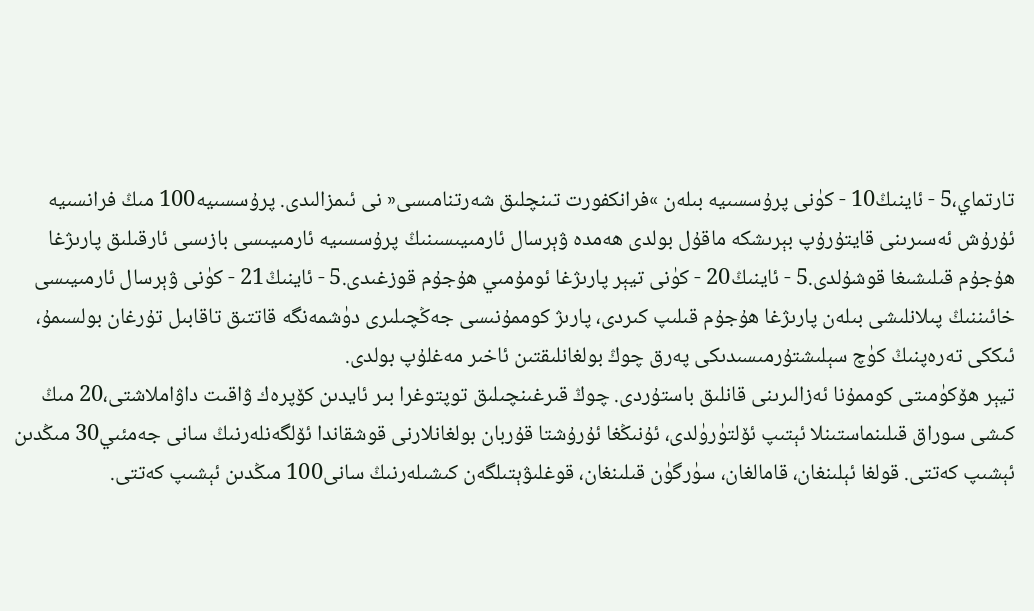تارتماي،5 - ئاينىڭ10 - كۈنى پرۇسسىيە بىلەن »فرانكفورت تىنچلىق شەرتنامىسى« نى ئىمزالىدى. پرۇسسىيە100 مىڭ فرانسىيە ئۇرۇش ئەسىرىنى قايتۇرۇپ بېرىشكە ماقۇل بولدى ھەمدە ۋېرسال ئارمىيىسىنىڭ پرۇسسىيە ئارمىيىسى بازىسى ئارقىلىق پارىژغا ھۇجۇم قىلىشىغا قوشۇلدى.5 - ئاينىڭ20 - كۈنى تيېر پارىژغا ئومۇمىي ھۇجۇم قوزغىدى.5 - ئاينىڭ21 - كۈنى ۋېرسال ئارمىيىسى خائىننىڭ پىلانلىشى بىلەن پارىژغا ھۇجۇم قىلىپ كىردى، پارىژ كوممۇنىسى جەڭچىلىرى دۈشمەنگە قاتتىق تاقابىل تۇرغان بولسىمۇ، ئىككى تەرەپنىڭ كۈچ سېلىشتۇرمىسىدىكى پەرق چوڭ بولغانلىقتىن ئاخىر مەغلۇپ بولدى.
تيېر ھۆكۈمىتى كوممۇنا ئەزالىرىنى قانلىق باستۇردى. چوڭ قىرغىنچىلىق توپتوغرا بىر ئايدىن كۆپرەك ۋاقىت داۋاملاشتى،20 مىڭ كىشى سوراق قىلىنماستىنلا ئېتىپ ئۆلتۈرۈلدى، ئۇنىڭغا ئۇرۇشتا قۇربان بولغانلارنى قوشقاندا ئۆلگەنلەرنىڭ سانى جەمئىي30 مىڭدىن ئېشىپ كەتتى. قولغا ئېلىنغان، قامالغان، سۈرگۈن قىلىنغان، قوغلىۋېتىلگەن كىشىلەرنىڭ سانى100 مىڭدىن ئېشىپ كەتتى.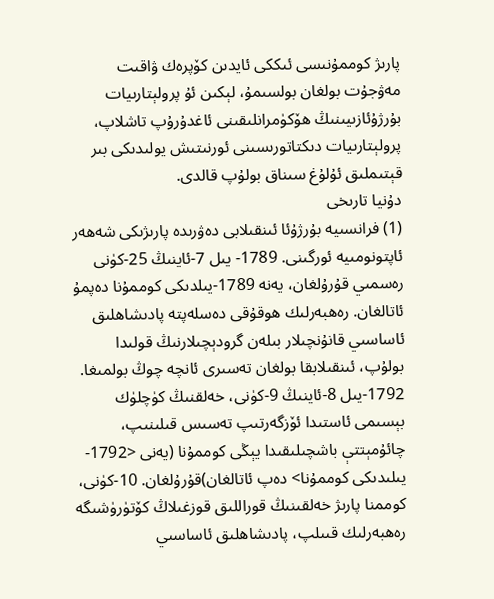پارىژ كوممۇنىسى ئىككى ئايدىن كۆپرەك ۋاقىت مەۋجۇت بولغان بولسىمۇ، لېكىن ئۇ پرولېتارىيات بۇرژۇئازىيىنىڭ ھۆكۈمرانلىقىنى ئاغدۇرۇپ تاشلاپ، پرولېتارىيات دىكتاتورىسىنى ئورنىتىش يولىدىكى بىر قېتىملىق ئۇلۇغ سىناق بولۇپ قالدى.
دۇنيا تارىخى
(1) فرانسىيە بۇرژۇئا ئىنقىلابى دەۋرىدە پارىژىكى شەھەر ئاپتونومىيە ئورگىنى. 1789- يىل 7-ئاينىڭ 25-كۈنى رەسمىي قۇرۇلغان، يەنە 1789-يىلدىكى كوممۇنا دەپمۇ ئاتالغان. رەھبەرلىك ھوقۇقى دەسلەپتە پادىشاھلىق ئاساسىي قانۇنچىلار بىلەن گرودېچىلارنىڭ قولىدا بولۇپ، ئىنقىلابقا بولغان تەسىرى ئانچە چوڭ بولمىغا. 1792-يىل 8-ئاينىڭ 9-كۈنى، خەلقنىڭ كۈچلۈك بېسىمى ئاستىدا ئۆزگەرتىپ تەسىس قىلىنىپ، چائۇمېتتې باشچىلىقىدا يېڭى كوممۇنا (يەنى <1792-يىلىدىكى كوممۇنا> دەپ ئاتالغان)قۇرۇلغان. 10-كۈنى، كوممنا پارىژ خەلقىنىڭ قوراللىق قوزغىلاڭ كۆتۈرۈشىگە رەھبەرلىك قىىلپ، پادىشاھلىق ئاساسىي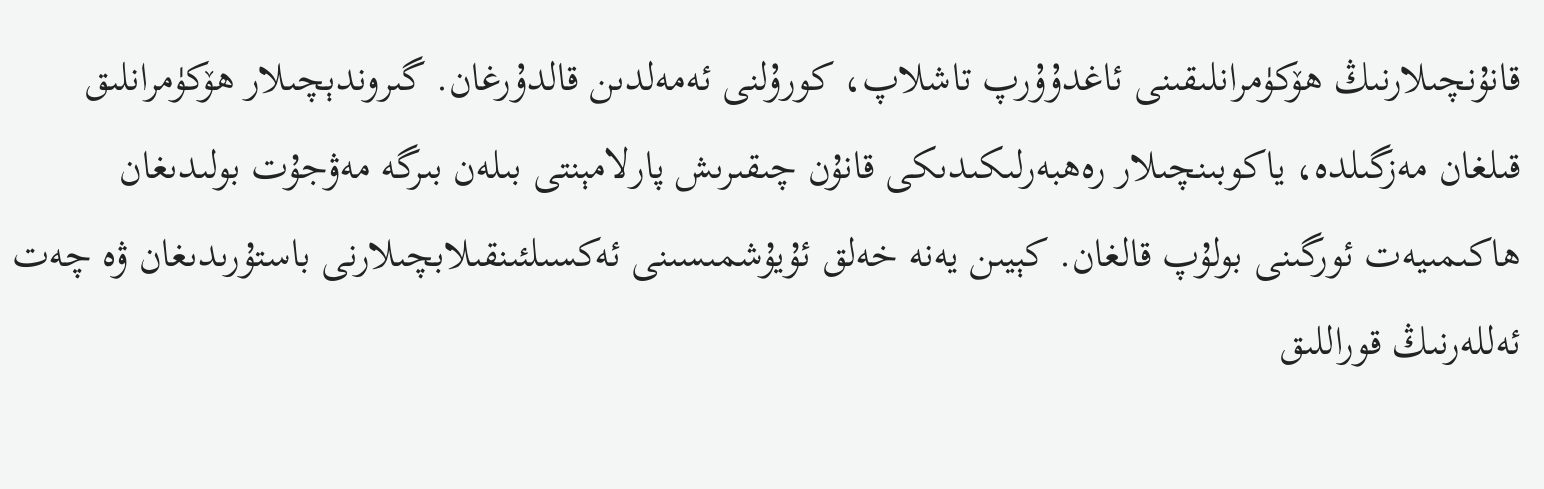قانۇنچىلارنىڭ ھۆكۈمرانلىقىنى ئاغدۇۇرپ تاشلاپ، كورۇلنى ئەمەلدىن قالدۇرغان. گىروندېچىلار ھۆكۈمرانلىق قىلغان مەزگىلدە، ياكوبىنچىلار رەھبەرلىكىدىكى قانۇن چىقىرىش پارلامېنتى بىلەن بىرگە مەۋجۇت بولىدىغان ھاكىمىيەت ئورگىنى بولۇپ قالغان. كېيىن يەنە خەلق ئۇيۇشمىسىنى ئەكسىلئىنقىلابچىلارنى باستۇرىدىغان ۋە چەت ئەللەرنىڭ قوراللىق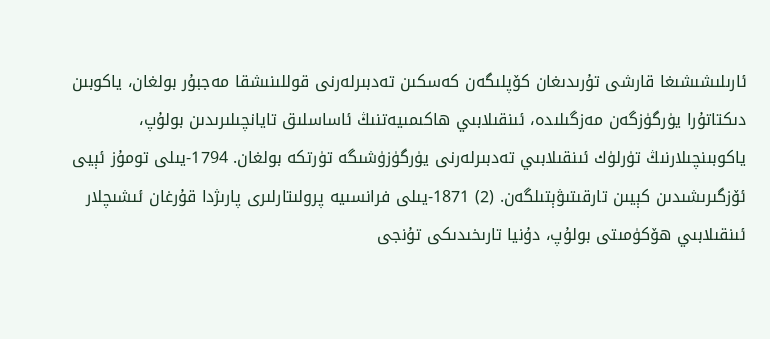ئارىلىشىشىغا قارشى تۇرىدىغان كۆپلىگەن كەسكىن تەدبىرلەرنى قوللىنىشقا مەجبۇر بولغان، ياكوبىن دىكتاتۇرا يۈرگۈزگەن مەزگىلىدە، ئىنقىلابىي ھاكىمىيەتنىڭ ئاساسلىق تايانچىلىرىدىن بولۇپ، ياكوبىنچىلارنىڭ تۈرلۈك ئىنقىلابىي تەدبىرلەرنى يۈرگۈزۈشىگە تۈرتكە بولغان. 1794-يىلى تومۇز ئېيى ئۆزگىرىشىدىن كېيىن تارقىتىۋېتىلگەن. (2) 1871-يىلى فرانسىيە پرولىتارلىرى پارىژدا قۇرغان ئىشىچلار ئىنقىلابىي ھۆكۈمىتى بولۇپ، دۇنيا تارىخىدىكى تۇنجى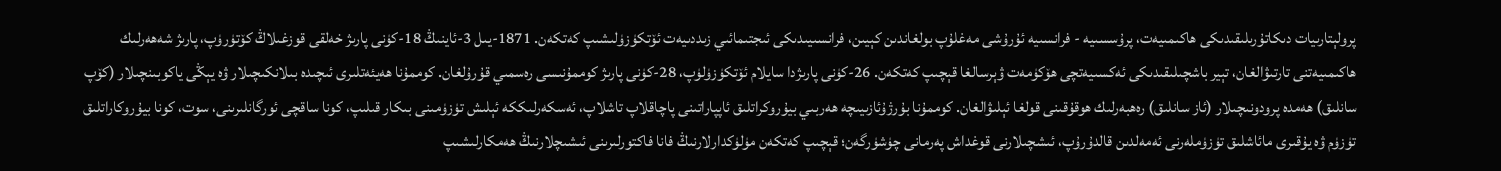پرولېتارىيات دىكاتۇرىلىقىدىكى ھاكىمىيەت، پرۇسسىيە - فرانسىيە ئۇرۇشى مەغلۇپ بولغاندىن كېيىن، فرانسىيىدىكى ئىجتىمائىي زىددىيەت ئۆتكۈزۈلىشىپ كەتكەن. 1871-يىل 3-ئاينىڭ 18-كۈنى پارىژ خەلقى قوزغىلاڭ كۆتۈرۈپ، پارىژ شەھەرلىك ھاكىمىيەتنى تارتىۋالغان، تېير باشچىلىقىدىكى ئەكسىيەتچى ھۆكۈمەت ۋېرسالغا قېچىپ كەتكەن. 26-كۈنى پارىژدا سايلام ئۆتكۈزۈلۈپ، 28-كۈنى پارىژ كوممۇنىسى رەسمىي قۇرۇلغان. كوممۇنا ھەيئەتلىرى ئىچىدە بىلانكىچىلار ۋە يېڭى ياكوبىنچىلار (كۆپ سانلىق) ھەمدە پرودونىچىلار (ئاز سانلىق) رەھبەرلىك ھوقۇقىنى قولغا ئېلىۋالغان. كوممۇنا بۇرژۇئازىيىچە ھەربىي بيۇروكراتلىق ئاپپاراتىنى پاچاقلاپ تاشلاپ، ئەسكەرلىككە ئېلىش تۈزۈمىنى بىكار قىلىپ، كونا ساقچى ئورگانلىرىنى، سوت، كونا بيۇروكاراتلىق تۈزۈم ۋە يۇقىرى مائاشلىق تۈزۈملەرنى ئەمەلدىن قالدۇرۇپ، ئىشچىلارنى قوغداش پەرمانى چۈشۈرگەن؛ قېچىپ كەتكەن مۈلۈكدارلارنىڭ فانا فاكتورلىرىنى ئىشىچلارنىڭ ھەمكارلىشىپ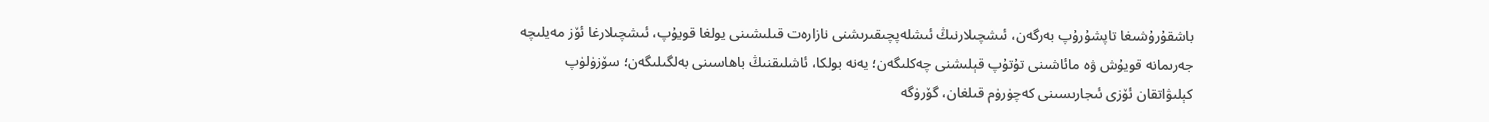باشقۇرۇشىغا تاپشۇرۇپ بەرگەن، ئىشچىلارنىڭ ئىشلەپچىقىرىشنى نازارەت قىلىشىنى يولغا قويۇپ، ئىشچىلارغا ئۆز مەيلىچە جەرىمانە قويۇش ۋە مائاشىنى تۇتۇپ قېلىشنى چەكلىگەن؛ يەنە بولكا، ئاشلىقنىڭ باھاسىنى بەلگىلىگەن؛ سۆزۈلۈپ كېلىۋاتقان ئۆزى ئىجارىسىنى كەچۈرۈم قىلغان، گۆرۈگە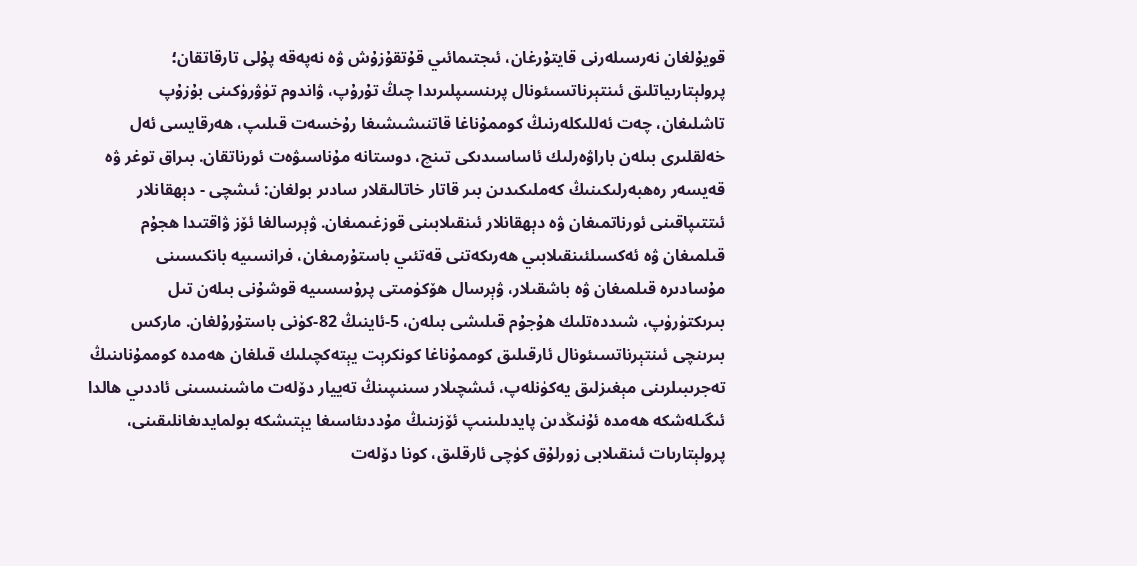قويۇلغان نەرسىلەرنى قايتۇرغان، ئىجتىمائىي قۇتقۇزۇش ۋە نەپەقە پۇلى تارقاتقان؛ پرولېتارىياتلىق ئىنتېرناتسىئونال پرىنسىپلىرىدا چىڭ تۇرۇپ، ۋاندوم تۈۋرۈكىنى بۇزۇپ تاشلىغان، چەت ئەللىكلەرنىڭ كوممۇناغا قاتنىشىشىغا رۇخسەت قىلىپ، ھەرقايسى ئەل خەلقلىرى بىلەن باراۋەرلىك ئاساسىدىكى تىنچ، دوستانە مۇناسىۋەت ئورناتقان. بىراق توغر ۋە قەيسەر رەھبەرلىكىنىڭ كەملىكىدىن بىر قاتار خاتالىقلار سادىر بولغان: ئىشچى - دېھقانلار ئىتتىپاقىنى ئورناتمىغان ۋە دېھقانلار ئىنقىلابىنى قوزغىمىغان. ۋېرسالغا ئۆز ۋاقتىدا ھجۇم قىلمىغان ۋە ئەكسىلئىنقىلابىي ھەرىكەتنى قەتئىي باستۇرمىغان، فرانسىيە بانكىسىنى مۇسادىرە قىلمىغان ۋە باشقىلار، ۋېرسال ھۆكۈمىتى پرۇسسىيە قوشۇنى بىلەن تىل بىرىكتۈرۈپ، شىددەتلىك ھۇجۇم قىلىشى بىلەن، 5-ئاينىڭ 82-كۈنى باستۇرۇلغان. ماركس بىرىنچى ئىنتېرناتسىئونال ئارقىلىق كوممۇناغا كونكرېت يېتەكچىلىك قىلغان ھەمدە كوممۇناىنىڭ تەجرىبىلرىنى مېغىزلىق يەكۈنلەپ، ئىشچىلار سىنىپىنڭ تەييار دۆلەت ماشىنىسىنى ئاددىي ھالدا ئىگىلەشكە ھەمدە ئۇنىڭدىن پايدىلىنىپ ئۆزىنىڭ مۇددىئاسىغا يېتىشكە بولمايدىغانلىقىنى، پرولېتارىات ئىنقىلابى زورلۇق كۈچى ئارقلىق، كونا دۆلەت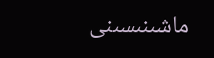ماشىنىسىنى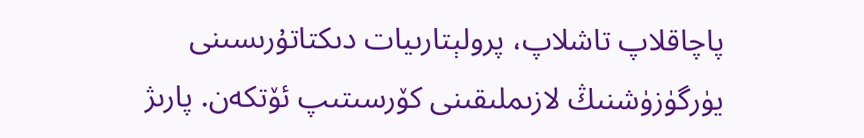پاچاقلاپ تاشلاپ، پرولېتارىيات دىكتاتۇرىسىنى يۈرگۈزۈشنىڭ لازىملىقىنى كۆرسىتىپ ئۆتكەن. پارىژ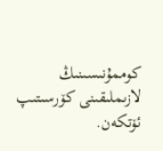كوممۇنىسىنىڭ لازىملىقىنى كۆرسىتىپ ئۆتكەن.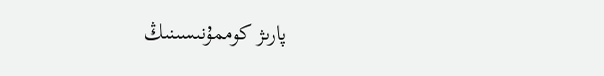پارىژ كوممۇنىسىنىڭ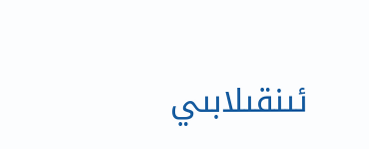ئىنقىلابىي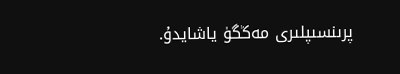پرىنسىپلىرى مەڭگۈ ياشايدۇ.